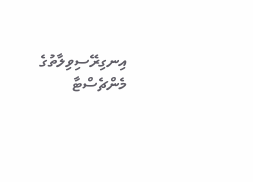އިނގިރޭސިވިލާތުގެ މެންޗެސްޓާ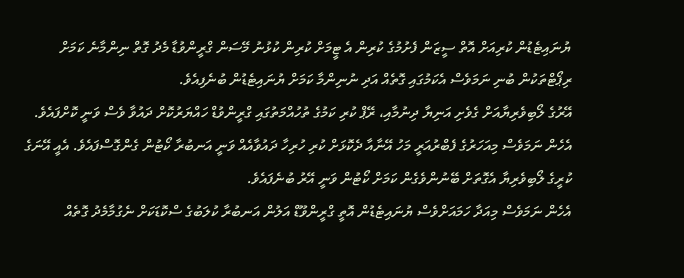ޔުނައިޓެޑުން ކުރިއަށް އޮތް ސީޒަން ފެށުމުގެ ކުރިން އެ ޓީމަށް ކުރިން ކުޅުނު މޭސަން ގްރީންވުޑާ މެދު ގޮތް ނިންމާނެ ކަމަށް ރިޕޯޓްތަކުން ބުނި ނަމަވެސް އެކަމުގައި ގޮތެއް އަދި ނުނިންމާ ކަމަށް ޔުނައިޓެޑުން ބުނެފިއެވެ.
އޭރުގެ ލޯބިވެރިޔާއަށް ގެވެށި އަނިޔާ ދިނުމާއި، ރޭޕް ކުރި ކަމުގެ ތުހުއްމަތުގައި ގްރީންވުޑް ހައްޔަރުކޮށް ދައުވާ ވެސް ވަނީ ކޮށްފައެވެ. އެހެން ނަމަވެސް މިއަހަރުގެ ފެބްރުއަރީ މަހު އޭނާއާ ދެކޮޅަށް ކުރި ހުރިހާ ދައުވާއެއް ވަނީ އަނބުރާ ކޯޓުން ގެންގޮސްފައެވެ. އެއީ އޭނަގެ ކުރީގެ ލޯބިވެރިޔާ އެގޮތަށް ބޭނުންވެގެން ކަމަށް ކޯޓުން ވަނީ އޭރު ބުނެފައެވެ.
އެހެން ނަމަވެސް މިއަދާ ހަމައަށްވެސް ޔުނައިޓެޑުން އޮތީ ގްރީންވޫޑް އަލުން އަނބުރާ ކުލަބުގެ ސްކޮޑަކަށް ނެގުމާމެދު ގޮތެއް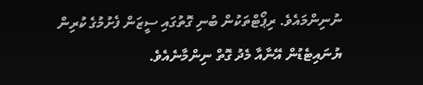ނުނިންމައެވެ. ރިޕޯޓްތަކުން ބުނި ގޮތުގައި ސީޒަން ފެށުމުގެ ކުރިން ޔުނައިޓެޑުން އޭނާއާ މެދު ގޮތް ނިންމާނެއެވެ.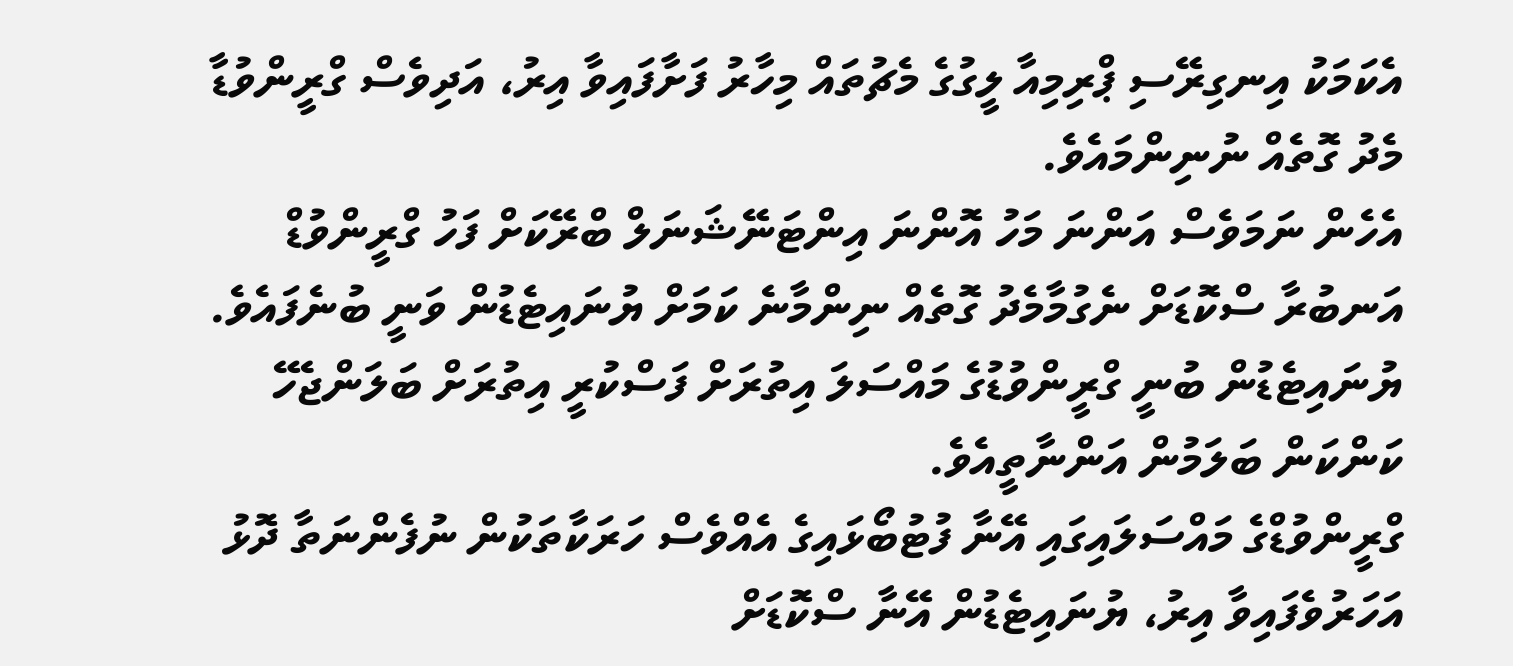އެކަމަކު އިނގިރޭސި ޕްރިމިއާ ލީގުގެ މެޗުތައް މިހާރު ފަށާފައިވާ އިރު، އަދިވެސް ގްރީންވުޑާ މެދު ގޮތެއް ނުނިންމައެވެ.
އެހެން ނަމަވެސް އަންނަ މަހު އޮންނަ އިންޓަނޭޝަނަލް ބްރޭކަށް ފަހު ގްރީންވުޑް އަނބުރާ ސްކޮޑަށް ނެގުމާމެދު ގޮތެއް ނިންމާނެ ކަމަށް ޔުނައިޓެޑުން ވަނީ ބުނެފައެވެ. ޔުނައިޓެޑުން ބުނީ ގްރީންވުޑުގެ މައްސަލަ އިތުރަށް ފަސްކުރީ އިތުރަށް ބަލަންޖެހޭ ކަންކަން ބަލަމުން އަންނާތީއެވެ.
ގްރީންވުޑްގެ މައްސަލައިގައި އޭނާ ފުޓުބޯޅައިގެ އެއްވެސް ހަރަކާތަކުން ނުފެންނަތާ ދޮޅު އަހަރުވެފައިވާ އިރު، ޔުނައިޓެޑުން އޭނާ ސްކޮޑަށް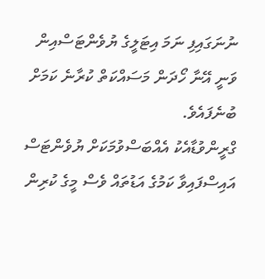ނުނަގައިފި ނަމަ އިޓަލީގެ ޔުވެންޓަސްއިން ވަނީ އޭނާ ހޯދަން މަސައްކަތް ކުރާނެ ކަމަށް ބުނެފައެވެ.
ގްރީންވުޑާއެކު އެއްބަސްވުމަކަށް ޔުވެންޓަސް އައިސްފައިވާ ކަމުގެ އަޑުތައް ވެސް މީގެ ކުރިން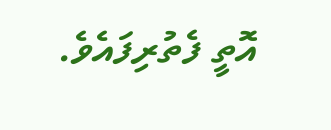އޮތީ ފެތުރިފައެވެ.